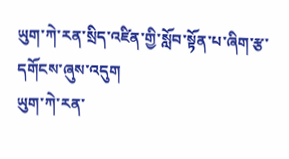ཡུག་ཀེ་རན་སྲིད་འཛིན་གྱི་སློབ་སྟོན་པ་ཞིག་རྩ་དགོངས་ཞུས་འདུག
ཡུག་ཀེ་རན་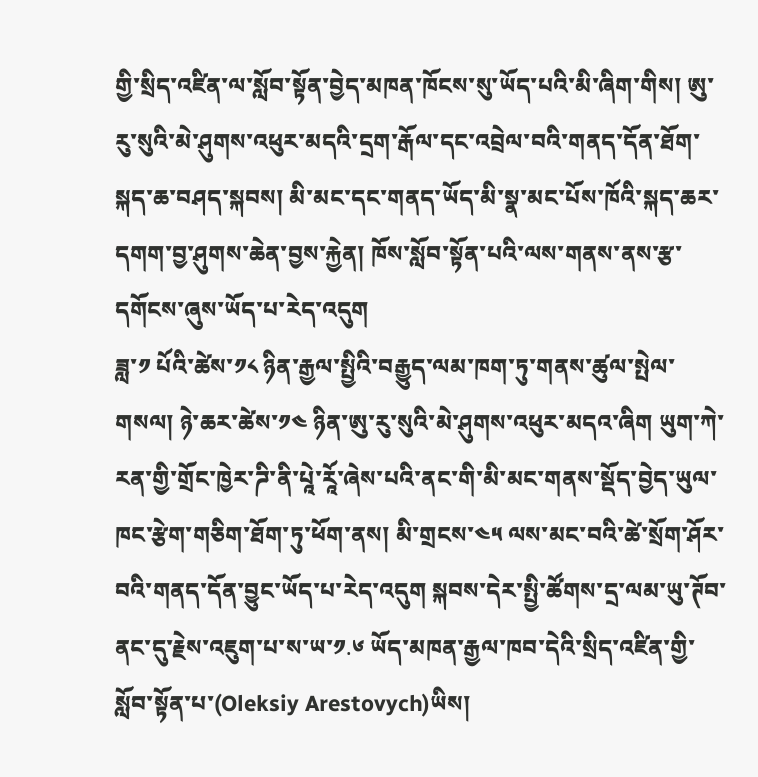གྱི་སྲིད་འཛིན་ལ་སློབ་སྟོན་བྱེད་མཁན་ཁོངས་སུ་ཡོད་པའི་མི་ཞིག་གིས། ཨུ་རུ་སུའི་མེ་ཤུགས་འཕུར་མདའི་དྲག་རྒོལ་དང་འབྲེལ་བའི་གནད་དོན་ཐོག་སྐད་ཆ་བཤད་སྐབས། མི་མང་དང་གནད་ཡོད་མི་སྣ་མང་པོས་ཁོའི་སྐད་ཆར་དགག་བྱ་ཤུགས་ཆེན་བྱས་རྐྱེན། ཁོས་སློབ་སྟོན་པའི་ལས་གནས་ནས་རྩ་དགོངས་ཞུས་ཡོད་པ་རེད་འདུག
ཟླ་༡ པོའི་ཚེས་༡༨ ཉིན་རྒྱལ་སྤྱིའི་བརྒྱུད་ལམ་ཁག་ཏུ་གནས་ཚུལ་སྤེལ་གསལ། ཉེ་ཆར་ཚེས་༡༤ ཉིན་ཨུ་རུ་སུའི་མེ་ཤུགས་འཕུར་མདའ་ཞིག ཡུག་ཀེ་རན་གྱི་གྲོང་ཁྱེར་ཌི་ནི་པཱེ་རཱོ་ཞེས་པའི་ནང་གི་མི་མང་གནས་སྡོད་བྱེད་ཡུལ་ཁང་རྩེག་གཅིག་ཐོག་ཏུ་ཕོག་ནས། མི་གྲངས་༤༥ ལས་མང་བའི་ཚེ་སྲོག་ཤོར་བའི་གནད་དོན་བྱུང་ཡོད་པ་རེད་འདུག སྐབས་དེར་སྤྱི་ཚོགས་དྲ་ལམ་ཡུ་ཊོབ་ནང་དུ་རྗེས་འཇུག་པ་ས་ཡ་༡.༦ ཡོད་མཁན་རྒྱལ་ཁབ་དེའི་སྲིད་འཛིན་གྱི་སློབ་སྟོན་པ་(Oleksiy Arestovych)ཡིས།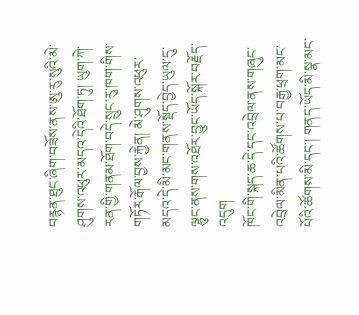བརྙན་ཐུང་ཞིག་བཟོས་ནས་ཨུ་རུ་སུའི་མེ་ཤུགས་འཕུར་མདའ་དེའི་ཐོག་ཏུ། ཡུག་ཀེ་རན་གྱི་གནམ་ཐོག་བདེ་སྲུང་རུ་ཁག་གིས་གཏོར་རྒོལ་བྱས་རྐྱེན། མེ་ཤུགས་འཕུར་མདའ་དེ་མི་མང་གནས་སྡོད་བྱེད་ཡུལ་དུ་ལྷུང་ནས་གས་འཐོར་བྱུང་ཡོད་སྐོར་བརྗོད་འདུག
ཁོང་གི་སྐད་ཆ་དེ་དང་འབྲེལ་ནས་གཞུང་འབྲེལ་མིན་པའི་ཚོགས་པ་བརྒྱ་ཕྲག་མང་པོའི་ཚོགས་མི་དང་། གནད་ཡོད་མི་སྣ་མང་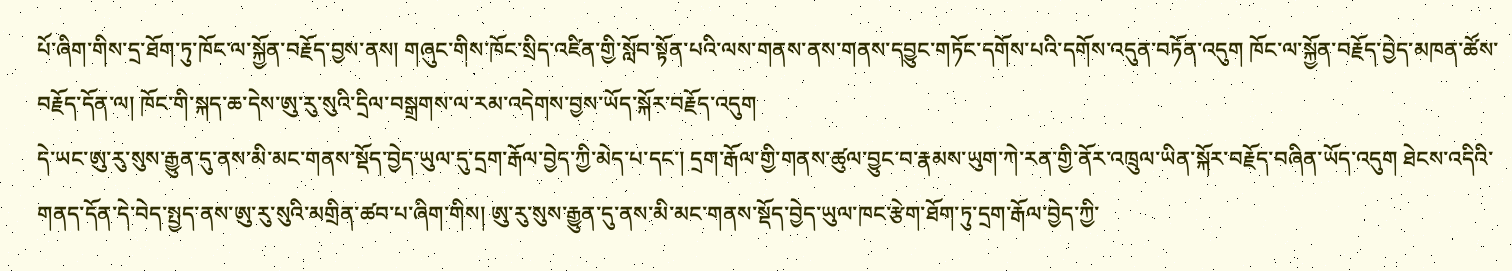པོ་ཞིག་གིས་དྲ་ཐོག་ཏུ་ཁོང་ལ་སྐྱོན་བརྗོད་བྱས་ནས། གཞུང་གིས་ཁོང་སྲིད་འཛིན་གྱི་སློབ་སྟོན་པའི་ལས་གནས་ནས་གནས་དབྱུང་གཏོང་དགོས་པའི་དགོས་འདུན་བཏོན་འདུག ཁོང་ལ་སྐྱོན་བརྗོད་བྱེད་མཁན་ཚོས་བརྗོད་དོན་ལ། ཁོང་གི་སྐད་ཆ་དེས་ཨུ་རུ་སུའི་དྲིལ་བསྒྲགས་ལ་རམ་འདེགས་བྱས་ཡོད་སྐོར་བརྗོད་འདུག
དེ་ཡང་ཨུ་རུ་སུས་རྒྱུན་དུ་ནས་མི་མང་གནས་སྡོད་བྱེད་ཡུལ་དུ་དྲག་རྒོལ་བྱེད་ཀྱི་མེད་པ་དང་། དྲག་རྒོལ་གྱི་གནས་ཚུལ་བྱུང་བ་རྣམས་ཡུག་ཀེ་རན་གྱི་ནོར་འཁྲུལ་ཡིན་སྐོར་བརྗོད་བཞིན་ཡོད་འདུག ཐེངས་འདིའི་གནད་དོན་དེ་བེད་སྤྱད་ནས་ཨུ་རུ་སུའི་མགྲིན་ཚབ་པ་ཞིག་གིས། ཨུ་རུ་སུས་རྒྱུན་དུ་ནས་མི་མང་གནས་སྡོད་བྱེད་ཡུལ་ཁང་རྩེག་ཐོག་ཏུ་དྲག་རྒོལ་བྱེད་ཀྱི་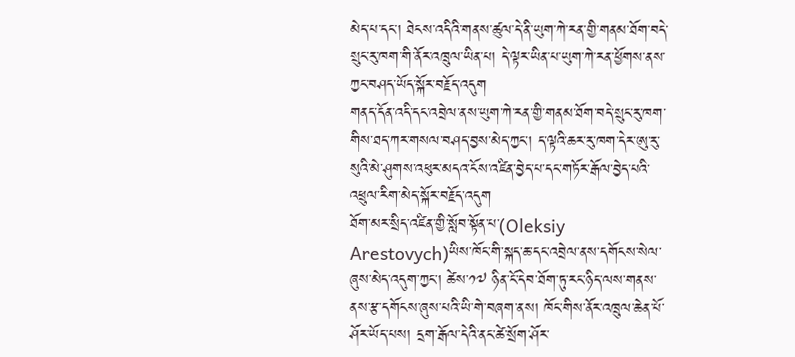མེད་པ་དང་། ཐེངས་འདིའི་གནས་ཚུལ་དེ་ནི་ཡུག་ཀེ་རན་གྱི་གནམ་ཐོག་བདེ་སྲུང་རུ་ཁག་གི་ནོར་འཁྲུལ་ཡིན་པ། དེ་ལྟར་ཡིན་པ་ཡུག་ཀེ་རན་ཕྱོགས་ནས་ཀྱང་བཤད་ཡོད་སྐོར་བརྗོད་འདུག
གནད་དོན་འདི་དང་འབྲེལ་ནས་ཡུག་ཀེ་རན་གྱི་གནམ་ཐོག་བདེ་སྲུང་རུ་ཁག་གིས་ཐད་ཀར་གསལ་བཤད་བྱས་མེད་ཀྱང་། ད་ལྟའི་ཆར་རུ་ཁག་དེར་ཨུ་རུ་སུའི་མེ་ཤུགས་འཕུར་མདའ་ངོས་འཛིན་བྱེད་པ་དང་གཏོར་རྒོལ་བྱེད་པའི་འཕྲུལ་རིག་མེད་སྐོར་བརྗོད་འདུག
ཐོག་མར་སྲིད་འཛིན་གྱི་སློབ་སྟོན་པ་(Oleksiy Arestovych)ཡིས་ཁོང་གི་སྐད་ཆ་དང་འབྲེལ་ནས་དགོངས་སེལ་ཞུས་མེད་འདུག་ཀྱང་། ཚེས་༡༧ ཉིན་ངོ་དེབ་ཐོག་ཏུ་རང་ཉིད་ལས་གནས་ནས་རྩ་དགོངས་ཞུས་པའི་ཡི་གེ་བཞག་ནས། ཁོང་གིས་ནོར་འཁྲུལ་ཆེན་པོ་ཤོར་ཡོད་པས། དྲག་རྒོལ་དེའི་ནང་ཚེ་སྲོག་ཤོར་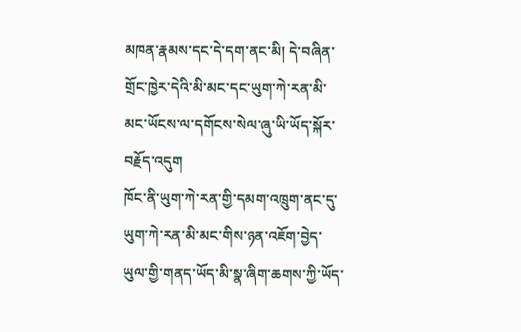མཁན་རྣམས་དང་དེ་དག་ནང་མི། དེ་བཞིན་གྲོང་ཁྱེར་དེའི་མི་མང་དང་ཡུག་ཀེ་རན་མི་མང་ཡོངས་ལ་དགོངས་སེལ་ཞུ་ཡི་ཡོད་སྐོར་བརྗོད་འདུག
ཁོང་ནི་ཡུག་ཀེ་རན་གྱི་དམག་འཁྲུག་ནང་དུ་ཡུག་ཀེ་རན་མི་མང་གིས་ཉན་འཇོག་བྱེད་ཡུལ་གྱི་གནད་ཡོད་མི་སྣ་ཞིག་ཆགས་ཀྱི་ཡོད་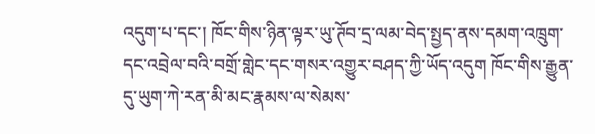འདུག་པ་དང་། ཁོང་གིས་ཉིན་ལྟར་ཡུ་ཊོབ་དྲ་ལམ་བེད་སྤྱད་ནས་དམག་འཁྲུག་དང་འབྲེལ་བའི་བགྲོ་གླེང་དང་གསར་འགྱུར་བཤད་ཀྱི་ཡོད་འདུག ཁོང་གིས་རྒྱུན་དུ་ཡུག་ཀེ་རན་མི་མང་རྣམས་ལ་སེམས་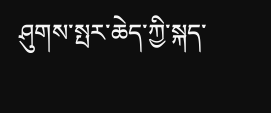ཤུགས་སྤར་ཆེད་ཀྱི་སྐད་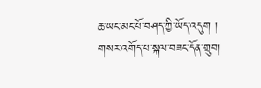ཆ་ཡང་མང་པོ་བཤད་ཀྱི་ཡོད་འདུག །
གསར་འགོད་པ་སྐལ་བཟང་དོན་གྲུབ།